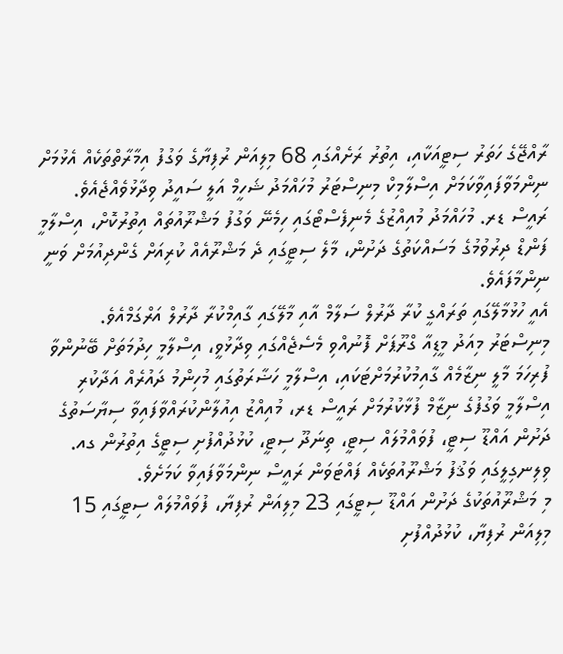ރާއްޖޭގެ ހަތަރު ސިޓީއަކާއި، އިތުރު ރަށެއްގައި 68 މިލިއަން ރުފިޔާގެ ވަގުފު އިމާރާތްތަކެއް އެޅުމަށް ނިންމަވާފައިވާކަމަށް އިސްލާމިކް މިނިސްޓަރު މުހައްމަދު ޝަހީމް އަލީ ސައީދު ވިދާޅުވެއްޖެއެވެ.
ރައީސް ޑރ. މުހައްމަދު މުއިއްޒުގެ މެނިފެސްޓޯގައި ހިމެނޭ ވަގުފު މަޝްރޫއުތައް އިތުރުކޮށް، އިސްލާމީ ފަންޑް ދިރުވުމުގެ މަސައްކަތުގެ ދަށުން، މާލެ ސިޓީގައި ދެ މަޝްރޫއެއް ކުރިއަށް ގެންދިއުމަށް ވަނީ ނިންމާފައެވެ.
އެއީ ހުޅުމާލޭގައި ތަރައްގީ ކުރާ ދާރުލް ސަލާމް އާއި މާލޭގައި ގާއިމްކުރާ ދާރުލް އަރްގަމްއެވެ.
މިނިސްޓަރު މިއަދު މީޑިއާ ގްރޫޕަށް ފޮނުއްވި މެސެޖެއްގައި ވިދާޅުވީ، އިސްލާމީ ހިދުމަތަށް ބޭނުންވާ ފުރިހަމަ މާލީ ނިޒާމެއް ގާއިމުކުރުމަށްޓަކައި، އިސްލާމީ ހަޟާރަތުގައި މުހިންމު ދައުރެއް އަދާކުރި އިސްލާމީ ވަގުފުގެ ނިޒާމް ފުޅާކުރުމަށް ރައީސް ޑރ، މުއިއްޒު އިއުލާންކުރައްވާފައިވާ ސިޔާސަތުގެ ދަށުން އައްޑޫ ސިޓީ، ފުވައްމުލައް ސިޓީ، ތިނަދޫ ސިޓީ، ކުޅުދުއްފުށި ސިޓީގެ އިތުރުން ގއ. ވިލިނގިލީގައި ވަޤުފު މަޝްރޫއުތަކެއް ފައްޓަވަން ރައީސް ނިންމަވާފައިވާ ކަމަށެވެ.
މި މަޝްރޫއުތަކުގެ ދަށުން އައްޑޫ ސިޓީގައި 23 މިލިއަން ރުފިޔާ، ފުވައްމުލައް ސިޓީގައި 15 މިލިއަން ރުފިޔާ، ކުޅުދުއްފުށި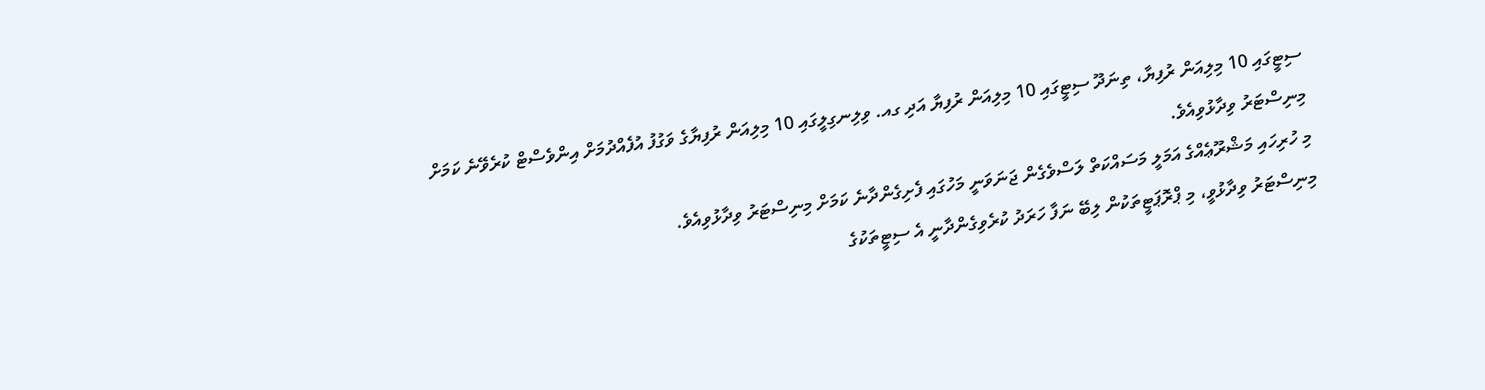ސިޓީގައި 10 މިލިއަން ރުފިޔާ، ތިނަދޫ ސިޓީގައި 10 މިލިއަން ރުފިޔާ އަދި ގއ. ވިލިނގިލީގައި 10 މިލިއަން ރުފިޔާގެ ވަގުފު އުފެއްދުމަށް އިންވެސްޓް ކުރެވޭނެ ކަމަށް މިނިސްޓަރު ވިދާޅުވިއެވެ.
މި ހުރިހައި މަޝްރޫޢެއްގެ އަމަލީ މަސައްކަތް ލަސްވެގެން ޖަނަވަނީ މަހުގައި ފެށިގެންދާނެ ކަމަށް މިނިސްޓަރު ވިދާޅުވިއެވެ.
މިނިސްޓަރު ވިދާޅުވީ، މި ޕްރޮޕަޓީތަކުން ލިބޭ ނަފާ ހަރަދު ކުރެވިގެންދާނީ އެ ސިޓީތަކުގެ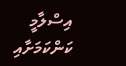އިސްލާމީ ކަންކަމަށާއި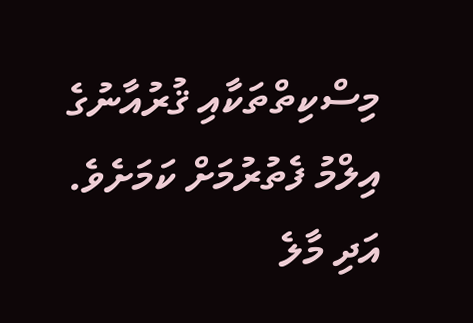މިސްކިތްތަކާއި ޤުރުއާނުގެ އިލްމު ފެތުރުމަށް ކަމަށެވެ.
އަދި މާލެ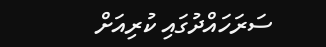ސަރަހައްދުގައި ކުރިއަށް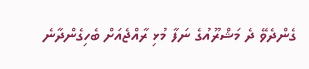ގެންދެވޭ ދެ މަޝްރޫއުގެ ނަފާ މުޅި ރާއްޖެއަށް ބެހިގެންދާނެ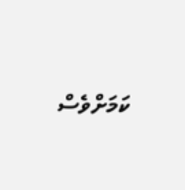ކަމަށްވެސް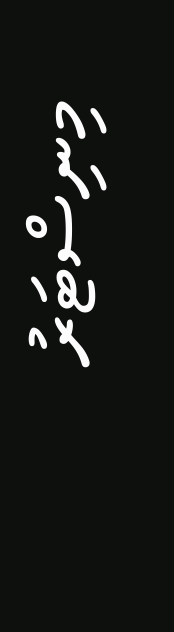މިނިސްޓަރު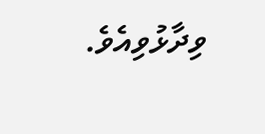ވިދާޅުވިއެވެ.